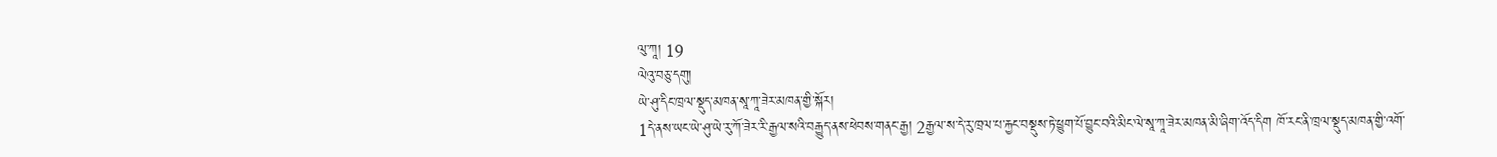ལུ་ཀཱ། 19
ལེའུ་བཅུ་དགུ།
ཡེ་ཤུ་དིང་ཁྲལ་སྡུད་མཁན་སཱ་ཀཱ་ཟེར་མཁན་གྱི་སྐོར།
1དེ་ནས་ཡང་ཡེ་ཤུ་ཡེ་རུ་ཀོ་ཟེར་རི་རྒྱལ་སའི་བརྒྱུད་ནས་ཕེབས་གནང་རྒྱ། 2རྒྱལ་ས་དེ་རུ་ཁྲལ་པ་རྐྱང་བསྡུས་ཏེ་ཕྱུག་པོ་བྱུང་བའི་མིང་ལེ་སཱ་ཀཱ་ཟེར་མཁན་མི་ཞིག་འོད་དིག ཁོ་རང་ནི་ཁྲལ་སྡུད་མཁན་གྱི་འགོ་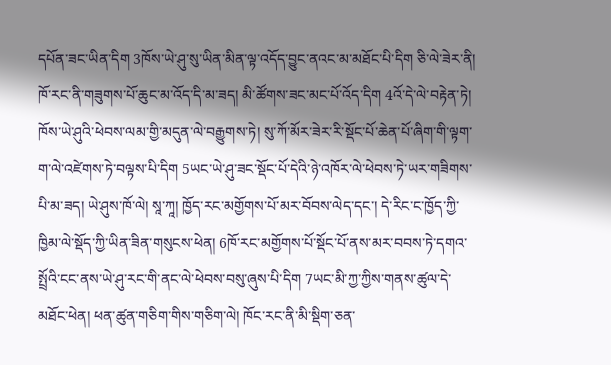དཔོན་ཟང་ཡིན་དིག 3ཁོས་ཡེ་ཤུ་སུ་ཡིན་མིན་ལྟ་འདོད་བྱུང་ནའང་མ་མཐོང་པི་དིག ཅི་ལེ་ཟེར་ནི། ཁོ་རང་ནི་གཟུགས་པོ་ཆུང་མ་འོད་དི་མ་ཟད། མི་ཚོགས་ཟང་མང་པོ་འོད་དིག 4འོ་དེ་ལེ་བརྟེན་ཏེ། ཁོས་ཡེ་ཤུའི་ཕེབས་ལམ་གྱི་མདུན་ལེ་བརྒྱུགས་ཏེ། སུ་ཀོ་མོར་ཟེར་རི་སྡོང་པོ་ཆེན་པོ་ཞིག་གི་ལྟག་ག་ལེ་འཛེགས་ཏེ་བལྟས་པི་དིག 5ཡང་ཡེ་ཤུ་ཟང་སྡོང་པོ་དེའི་ཉེ་འཁོར་ལེ་ཕེབས་ཏེ་ཡར་གཟིགས་པི་མ་ཟད། ཡེ་ཤུས་ཁོ་ལེ། སཱ་ཀཱ། ཁྱོད་རང་མགྱོགས་པོ་མར་བོབས་ལེད་དང་། དེ་རིང་ང་ཁྱོད་ཀྱི་ཁྱིམ་ལེ་སྡོད་ཀྱི་ཡིན་ཟིན་གསུངས་ཕེན། 6ཁོ་རང་མགྱོགས་པོ་སྡོང་པོ་ནས་མར་བབས་ཏེ་དགའ་སྤྲོའི་ངང་ནས་ཡེ་ཤུ་རང་གི་ནང་ལེ་ཕེབས་བསུ་ཞུས་པི་དིག 7ཡང་མི་ཀྱ་ཀྱིས་གནས་ཚུལ་དེ་མཐོང་ཕེན། ཕན་ཚུན་གཅིག་གིས་གཅིག་ལེ། ཁོང་རང་ནི་མི་སྡིག་ཅན་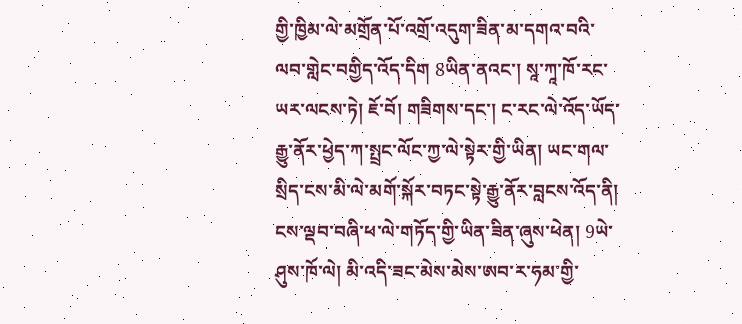གྱི་ཁྱིམ་ལེ་མགྲོན་པོ་འགྲོ་འདུག་ཟིན་མ་དགའ་བའི་ལབ་གླེང་བགྱིད་འོད་དིག 8ཡིན་ནའང་། སཱ་ཀཱ་ཁོ་རང་ཡར་ལངས་ཏེ། ཇོ་བོ། གཟིགས་དང་། ང་རང་ལེ་འོད་ཡོད་རྒྱུ་ནོར་ཕྱེད་ཀ་སྤྲང་ལོང་ཀྱ་ལེ་སྟེར་གྱི་ཡིན། ཡང་གལ་སྲིད་ངས་མི་ལེ་མགོ་སྐོར་བཏང་སྟེ་རྒྱུ་ནོར་བླངས་འོད་ནི། ངས་ལྡབ་བཞི་ཕ་ལེ་གཏོད་གྱི་ཡིན་ཟིན་ཞུས་ཕེན། 9ཡེ་ཤུས་ཁོ་ལེ། མི་འདི་ཟང་མེས་མེས་ཨབ་ར་ཧམ་གྱི་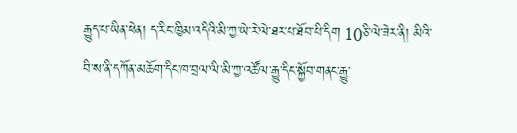རྒྱུད་པ་ཡིན་ཕེན། ད་རིང་ཁྱིམ་འདིའི་མི་ཀྱ་ཡེ་རེ་ལེ་ཐར་པ་ཐོབ་པི་དིག 10ཅི་ལེ་ཟེར་ནི། མིའི་བི་ས་ནི་དཀོན་མཆོག་དིང་ཁ་བྲལ་ལི་མི་ཀྱ་འཚོལ་རྒྱུ་དིང་སྐྱོབ་གནང་རྒྱུ་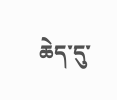ཆེད་དུ་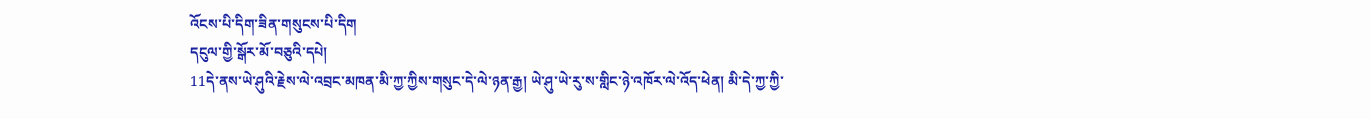འོངས་པི་དིག་ཟིན་གསུངས་པི་དིག
དངུལ་གྱི་སྒོར་མོ་བཅུའི་དཔེ།
11དེ་ནས་ཡེ་ཤུའི་རྗེས་ལེ་འབྲང་མཁན་མི་ཀྱ་ཀྱིས་གསུང་དེ་ལེ་ཉན་རྒྱ། ཡེ་ཤུ་ཡེ་རུ་ས་གླིང་ཉེ་འཁོར་ལེ་འོད་ཕེན། མི་དེ་ཀྱ་ཀྱི་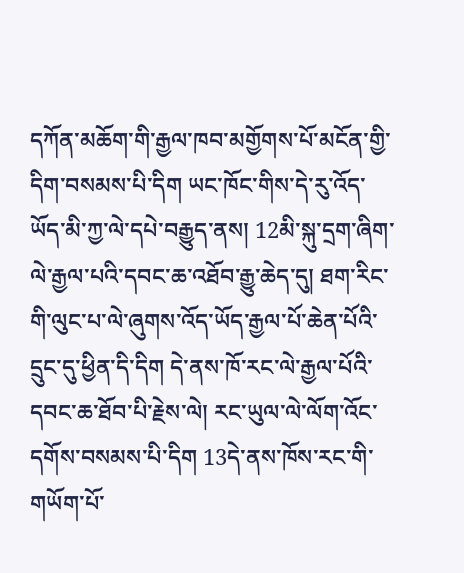དཀོན་མཆོག་གི་རྒྱལ་ཁབ་མགྱོགས་པོ་མངོན་གྱི་དིག་བསམས་པི་དིག ཡང་ཁོང་གིས་དེ་རུ་འོད་ཡོད་མི་ཀྱ་ལེ་དཔེ་བརྒྱུད་ནས། 12མི་སྐུ་དྲག་ཞིག་ལེ་རྒྱལ་པའི་དབང་ཆ་འཐོབ་རྒྱུ་ཆེད་དུ། ཐག་རིང་གི་ལུང་པ་ལེ་ཞུགས་འོད་ཡོད་རྒྱལ་པོ་ཆེན་པོའི་དྲུང་དུ་ཕྱིན་དི་དིག དེ་ནས་ཁོ་རང་ལེ་རྒྱལ་པོའི་དབང་ཆ་ཐོབ་པི་རྗེས་ལེ། རང་ཡུལ་ལེ་ལོག་འོང་དགོས་བསམས་པི་དིག 13དེ་ནས་ཁོས་རང་གི་གཡོག་པོ་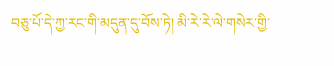བཅུ་པོ་དེ་ཀྱ་རང་གི་མདུན་དུ་བོས་ཏེ། མི་རེ་རེ་ལེ་གསེར་གྱི་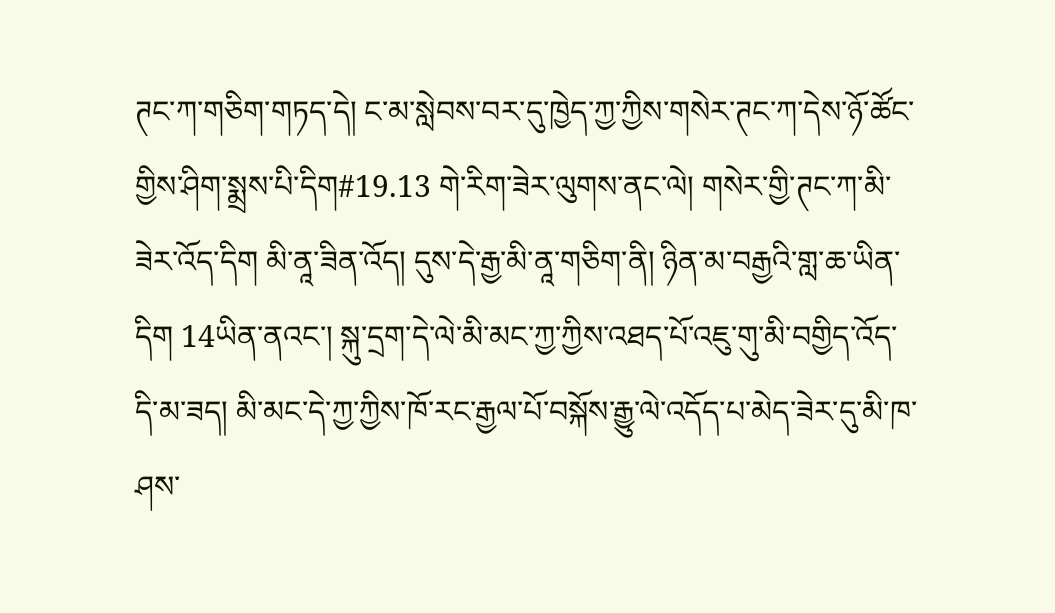ཊང་ཀ་གཅིག་གཏད་དེ། ང་མ་སླེབས་བར་དུ་ཁྱེད་ཀྱ་ཀྱིས་གསེར་ཊང་ཀ་དེས་ཉོ་ཚོང་གྱིས་ཤིག་སྨྲས་པི་དིག#19.13 གེ་རིག་ཟེར་ལུགས་ནང་ལེ། གསེར་གྱི་ཊང་ཀ་མི་ཟེར་འོད་དིག མི་ནཱ་ཟིན་འོད། དུས་དེ་རྒྱ་མི་ནཱ་གཅིག་ནི། ཉིན་མ་བརྒྱའི་གླ་ཆ་ཡིན་དིག 14ཡིན་ནའང་། སྐུ་དྲག་དེ་ལེ་མི་མང་ཀྱ་ཀྱིས་འཐད་པོ་འཇུ་གུ་མི་བགྱིད་འོད་དི་མ་ཟད། མི་མང་དེ་ཀྱ་ཀྱིས་ཁོ་རང་རྒྱལ་པོ་བསྐོས་རྒྱུ་ལེ་འདོད་པ་མེད་ཟེར་དུ་མི་ཁ་ཤས་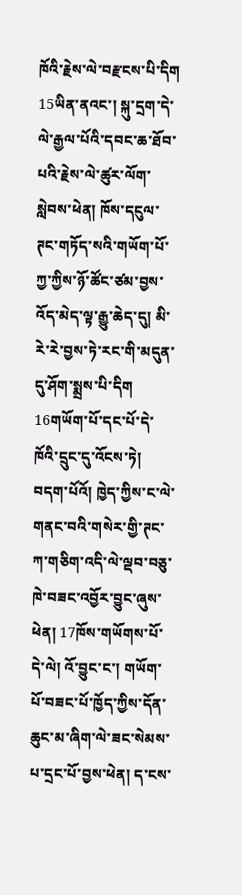ཁོའི་རྗེས་ལེ་བརྫངས་པི་དིག 15ཡིན་ནའང་། སྐུ་དྲག་དེ་ལེ་རྒྱལ་པོའི་དབང་ཆ་ཐོབ་པའི་རྗེས་ལེ་ཚུར་ལོག་སླེབས་ཕེན། ཁོས་དངུལ་ཊང་གཏོད་སའི་གཡོག་པོ་ཀྱ་ཀྱིས་ཉོ་ཚོང་ཙམ་བྱས་འོད་མེད་ལྟ་རྒྱུ་ཆེད་དུ། མི་རེ་རེ་བྱས་ཏེ་རང་གི་མདུན་དུ་ཤོག་སྨྲས་པི་དིག 16གཡོག་པོ་དང་པོ་དེ་ཁོའི་དྲུང་དུ་འོངས་ཏེ། བདག་པོའོ། ཁྱེད་ཀྱིས་ང་ལེ་གནང་བའི་གསེར་གྱི་ཊང་ཀ་གཅིག་འདི་ལེ་ལྡབ་བཅུ་ཁེ་བཟང་འབྱོར་བྱུང་ཞུས་ཕེན། 17ཁོས་གཡོགས་པོ་དེ་ལེ། འོ་བྱུང་ང་། གཡོག་པོ་བཟང་པོ་ཁྱོད་ཀྱིས་དོན་ཆུང་མ་ཞིག་ལེ་ཟང་སེམས་པ་དྲང་པོ་བྱས་ཕེན། ད་ངས་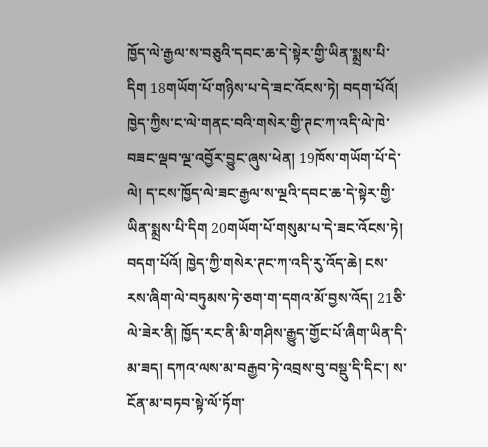ཁྱོད་ལེ་རྒྱལ་ས་བཅུའི་དབང་ཆ་དེ་སྟེར་གྱི་ཡིན་སྨྲས་པི་དིག 18གཡོག་པོ་གཉིས་པ་དེ་ཟང་འོངས་ཏེ། བདག་པོའོ། ཁྱེད་ཀྱིས་ང་ལེ་གནང་བའི་གསེར་གྱི་ཊང་ཀ་འདི་ལེ་ཁེ་བཟང་ལྡབ་ལྔ་འབྱོར་བྱུང་ཞུས་ཕེན། 19ཁོས་གཡོག་པོ་དེ་ལེ། ད་ངས་ཁྱོད་ལེ་ཟང་རྒྱལ་ས་ལྔའི་དབང་ཆ་དེ་སྟེར་གྱི་ཡིན་སྨྲས་པི་དིག 20གཡོག་པོ་གསུམ་པ་དེ་ཟང་འོངས་ཏེ། བདག་པོའོ། ཁྱེད་ཀྱི་གསེར་ཊང་ཀ་འདི་རུ་འོད་ཆེ། ངས་རས་ཞིག་ལེ་བཏུམས་ཏེ་ཅག་ག་དགའ་མོ་བྱས་འོད། 21ཅི་ལེ་ཟེར་ནི། ཁྱོད་རང་ནི་མི་གཤིས་རྒྱུད་གྱོང་པོ་ཞིག་ཡིན་དི་མ་ཟད། དཀའ་ལས་མ་བརྒྱབ་ཏེ་འབྲས་བུ་བསྡུ་དི་དིང་། ས་ངོན་མ་བཏབ་སྟེ་ལོ་ཏོག་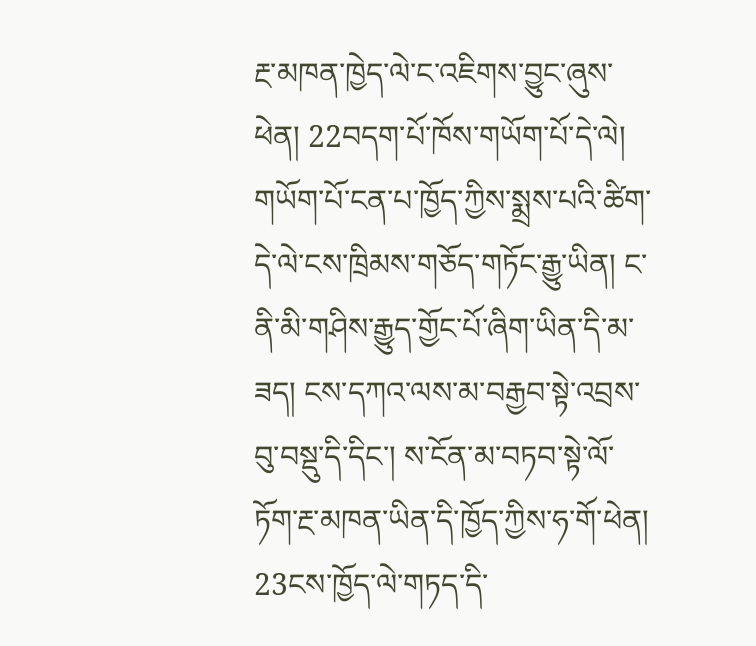རྔ་མཁན་ཁྱེད་ལེ་ང་འཇིགས་བྱུང་ཞུས་ཕེན། 22བདག་པོ་ཁོས་གཡོག་པོ་དེ་ལེ། གཡོག་པོ་ངན་པ་ཁྱོད་ཀྱིས་སྨྲས་པའི་ཚིག་དེ་ལེ་ངས་ཁྲིམས་གཅོད་གཏོང་རྒྱུ་ཡིན། ང་ནི་མི་གཤིས་རྒྱུད་གྱོང་པོ་ཞིག་ཡིན་དི་མ་ཟད། ངས་དཀའ་ལས་མ་བརྒྱབ་སྟེ་འབྲས་བུ་བསྡུ་དི་དིང་། ས་ངོན་མ་བཏབ་སྟེ་ལོ་ཏོག་རྔ་མཁན་ཡིན་དི་ཁྱོད་ཀྱིས་ཧ་གོ་ཕེན། 23ངས་ཁྱོད་ལེ་གཏད་དི་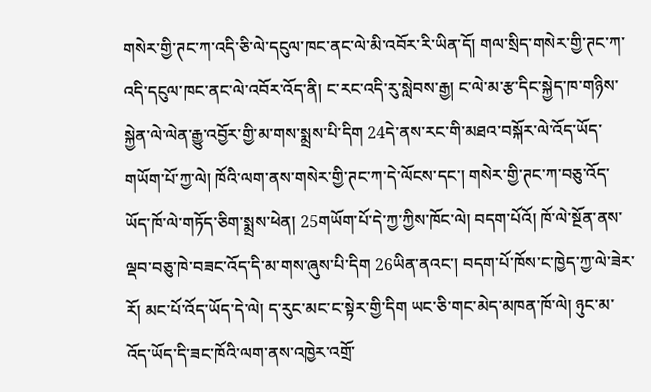གསེར་གྱི་ཊང་ཀ་འདི་ཅི་ལེ་དངུལ་ཁང་ནང་ལེ་མི་འབོར་རི་ཡིན་དོ། གལ་སྲིད་གསེར་གྱི་ཊང་ཀ་འདི་དངུལ་ཁང་ནང་ལེ་འབོར་འོད་ནི། ང་རང་འདི་རུ་སླེབས་རྒྱ། ང་ལེ་མ་རྩ་དིང་སྐྱེད་ཁ་གཉིས་སྐྱེན་ལེ་ལེན་རྒྱུ་འབྱོར་གྱི་མ་གས་སྨྲས་པི་དིག 24དེ་ནས་རང་གི་མཐའ་བསྐོར་ལེ་འོད་ཡོད་གཡོག་པོ་ཀྱ་ལེ། ཁོའི་ལག་ནས་གསེར་གྱི་ཊང་ཀ་དེ་ལོངས་དང་། གསེར་གྱི་ཊང་ཀ་བཅུ་འོད་ཡོད་ཁོ་ལེ་གཏོད་ཅིག་སྨྲས་ཕེན། 25གཡོག་པོ་དེ་ཀྱ་ཀྱིས་ཁོང་ལེ། བདག་པོའོ། ཁོ་ལེ་སྔོན་ནས་ལྡབ་བཅུ་ཁེ་བཟང་འོད་དི་མ་གས་ཞུས་པི་དིག 26ཡིན་ནའང་། བདག་པོ་ཁོས་ང་ཁྱེད་ཀྱ་ལེ་ཟེར་རོ། མང་པོ་འོད་ཡོད་དེ་ལེ། ད་རུང་མང་ང་སྟེར་གྱི་དིག ཡང་ཅི་གང་མེད་མཁན་ཁོ་ལེ། ཉུང་མ་འོད་ཡོད་དི་ཟང་ཁོའི་ལག་ནས་འཁྱེར་འགྲོ་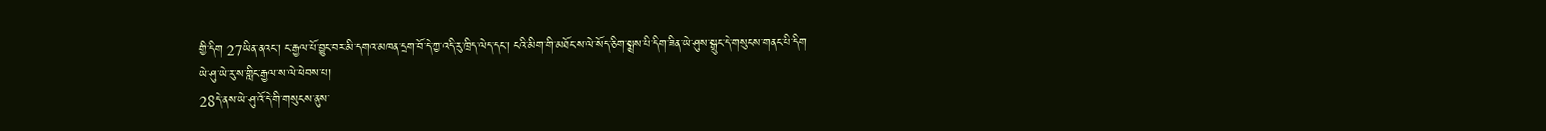གྱི་དིག 27ཡིན་ནའང་། ང་རྒྱལ་པོ་བྱུང་བར་མི་དགའ་མཁན་དྲག་བོ་དེ་ཀྱ་འདི་རུ་ཁྲིད་ལེད་དང་། ངའི་མིག་གི་མཐོང་ས་ལེ་སོད་ཅིག་སྨྲས་པི་དིག་ཟིན་ཡེ་ཤུས་སྒྲུང་དེ་གསུངས་གནང་པི་དིག
ཡེ་ཤུ་ཡེ་རུ་ས་གླིང་རྒྱལ་ས་ལེ་ཕེབས་པ།
28དེ་ནས་ཡེ་ཤུ་འོ་དེ་གི་གསུངས་ནུས་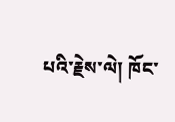པའི་རྗེས་ལེ། ཁོང་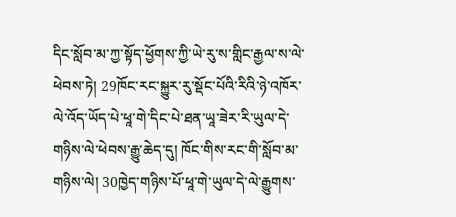དིང་སློབ་མ་ཀྱ་སྟོད་ཕྱོགས་ཀྱི་ཡེ་རུ་ས་གླིང་རྒྱལ་ས་ལེ་ཕེབས་ཏེ། 29ཁོང་རང་སྐྱུར་རུ་སྡོང་པོའི་རིའི་ཉེ་འཁོར་ལེ་འོད་ཡོད་པེ་ཕཱ་གེ་དིང་པེ་ཐན་ཡཱ་ཟེར་རི་ཡུལ་དེ་གཉིས་ལེ་ཕེབས་རྒྱུ་ཆེད་དུ། ཁོང་གིས་རང་གི་སློབ་མ་གཉིས་ལེ། 30ཁྱེད་གཉིས་པོ་ཕཱ་གེ་ཡུལ་དེ་ལེ་རྒྱུགས་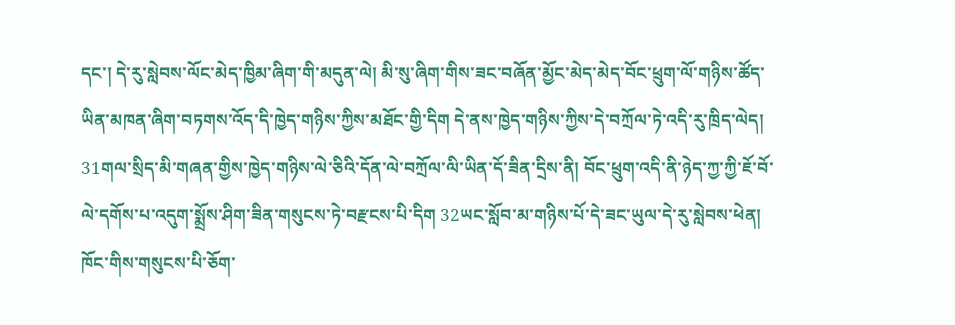དང་། དེ་རུ་སླེབས་ལོང་མེད་ཁྱིམ་ཞིག་གི་མདུན་ལེ། མི་སུ་ཞིག་གིས་ཟང་བཞོན་མྱོང་མེད་མེད་བོང་ཕྲུག་ལོ་གཉིས་ཚོད་ཡིན་མཁན་ཞིག་བཏགས་འོད་དི་ཁྱེད་གཉིས་ཀྱིས་མཐོང་གྱི་དིག དེ་ནས་ཁྱེད་གཉིས་ཀྱིས་དེ་བཀྲོལ་ཏེ་འདི་རུ་ཁྲིད་ལེད། 31གལ་སྲིད་མི་གཞན་གྱིས་ཁྱེད་གཉིས་ལེ་ཅིའི་དོན་ལེ་བཀྲོལ་ལི་ཡིན་དོ་ཟིན་དྲིས་ནི། བོང་ཕྲུག་འདི་ནི་ཉེད་ཀྱ་ཀྱི་ཇོ་བོ་ལེ་དགོས་པ་འདུག་སྨྲོས་ཤིག་ཟིན་གསུངས་ཏེ་བརྫངས་པི་དིག 32ཡང་སློབ་མ་གཉིས་པོ་དེ་ཟང་ཡུལ་དེ་རུ་སླེབས་ཕེན། ཁོང་གིས་གསུངས་པི་ཅོག་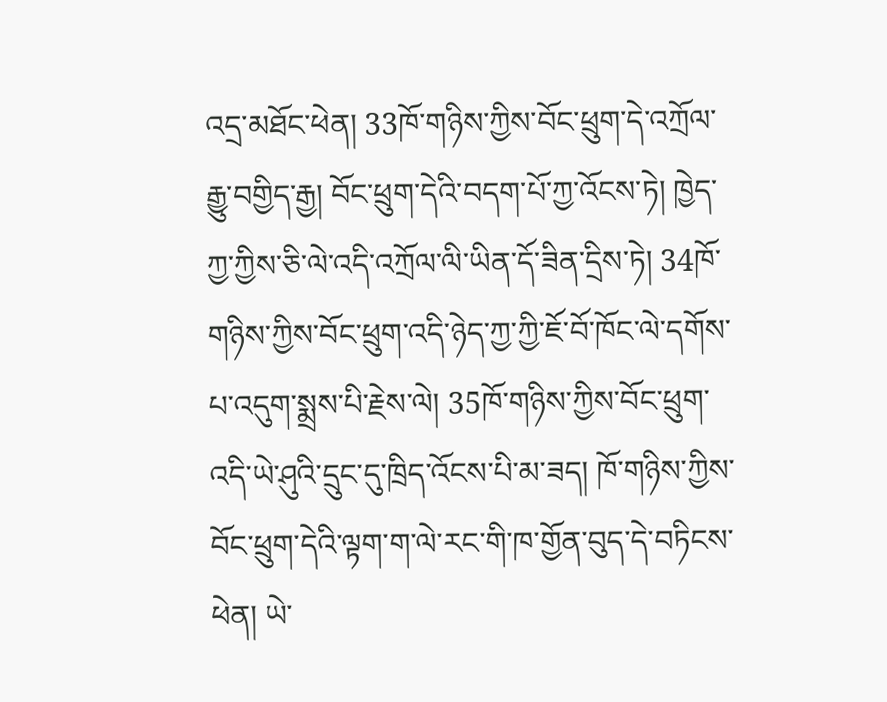འདྲ་མཐོང་ཕེན། 33ཁོ་གཉིས་ཀྱིས་བོང་ཕྲུག་དེ་འཀྲོལ་རྒྱུ་བགྱིད་རྒྱ། བོང་ཕྲུག་དེའི་བདག་པོ་ཀྱ་འོངས་ཏེ། ཁྱེད་ཀྱ་ཀྱིས་ཅི་ལེ་འདི་འཀྲོལ་ལི་ཡིན་དོ་ཟིན་དྲིས་ཏེ། 34ཁོ་གཉིས་ཀྱིས་བོང་ཕྲུག་འདི་ཉེད་ཀྱ་ཀྱི་ཇོ་བོ་ཁོང་ལེ་དགོས་པ་འདུག་སྨྲས་པི་རྗེས་ལེ། 35ཁོ་གཉིས་ཀྱིས་བོང་ཕྲུག་འདི་ཡེ་ཤུའི་དྲུང་དུ་ཁྲིད་འོངས་པི་མ་ཟད། ཁོ་གཉིས་ཀྱིས་བོང་ཕྲུག་དེའི་ལྟག་ག་ལེ་རང་གི་ཁ་གྱོན་བུད་དེ་བཏིངས་ཕེན། ཡེ་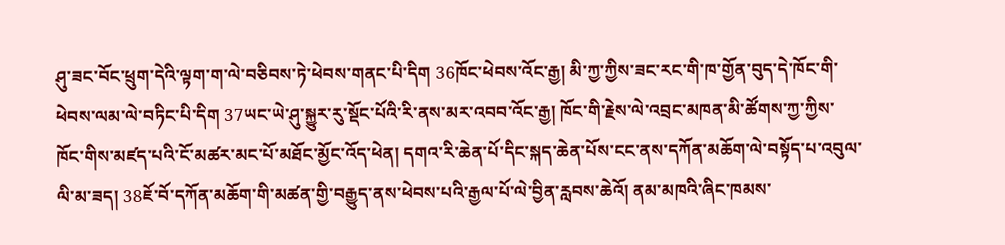ཤུ་ཟང་བོང་ཕྲུག་དེའི་ལྟག་ག་ལེ་བཅིབས་ཏེ་ཕེབས་གནང་པི་དིག 36ཁོང་ཕེབས་འོང་རྒྱ། མི་ཀྱ་ཀྱིས་ཟང་རང་གི་ཁ་གྱོན་བུད་དེ་ཁོང་གི་ཕེབས་ལམ་ལེ་བཏིང་པི་དིག 37ཡང་ཡེ་ཤུ་སྐྱུར་རུ་སྡོང་པོའི་རི་ནས་མར་འབབ་འོང་རྒྱ། ཁོང་གི་རྗེས་ལེ་འབྲང་མཁན་མི་ཚོགས་ཀྱ་ཀྱིས་ཁོང་གིས་མཛད་པའི་ངོ་མཚར་མང་པོ་མཐོང་མྱོང་འོད་ཕེན། དགའ་རི་ཆེན་པོ་དིང་སྐད་ཆེན་པོས་ངང་ནས་དཀོན་མཆོག་ལེ་བསྟོད་པ་འབུལ་ལི་མ་ཟད། 38ཇོ་བོ་དཀོན་མཆོག་གི་མཚན་གྱི་བརྒྱུད་ནས་ཕེབས་པའི་རྒྱལ་པོ་ལེ་བྱིན་རླབས་ཆེའོ། ནམ་མཁའི་ཞིང་ཁམས་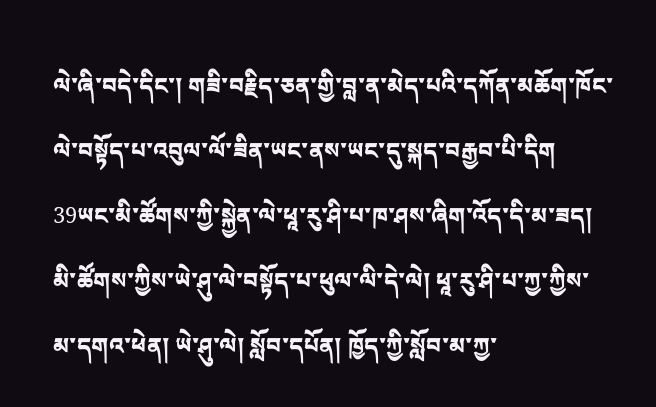ལེ་ཞི་བདེ་དིང་། གཟི་བརྗིད་ཅན་གྱི་བླ་ན་མེད་པའི་དཀོན་མཆོག་ཁོང་ལེ་བསྟོད་པ་འབུལ་ལོ་ཟིན་ཡང་ནས་ཡང་དུ་སྐད་བརྒྱབ་པི་དིག 39ཡང་མི་ཚོགས་ཀྱི་སྐྱེན་ལེ་ཕཱ་རུ་ཤི་པ་ཁ་ཤས་ཞིག་འོད་དི་མ་ཟད། མི་ཚོགས་ཀྱིས་ཡེ་ཤུ་ལེ་བསྟོད་པ་ཕུལ་ལི་དེ་ལེ། ཕཱ་རུ་ཤི་པ་ཀྱ་ཀྱིས་མ་དགའ་ཕེན། ཡེ་ཤུ་ལེ། སློབ་དཔོན། ཁྱོད་ཀྱི་སློབ་མ་ཀྱ་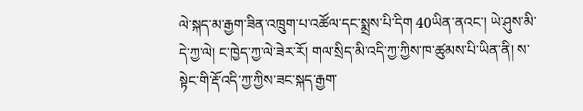ལེ་སྐད་མ་རྒྱག་ཟིན་འཁྲུག་པ་འཚོལ་དང་སྨྲས་པི་དིག 40ཡིན་ནའང་། ཡེ་ཤུས་མི་དེ་ཀྱ་ལེ། ང་ཁྱེད་ཀྱ་ལེ་ཟེར་རོ། གལ་སྲིད་མི་འདི་ཀྱ་ཀྱིས་ཁ་ཚུམས་པི་ཡིན་ནི། ས་སྟེང་གི་རྡོ་འདི་ཀྱ་ཀྱིས་ཟང་སྐད་རྒྱག་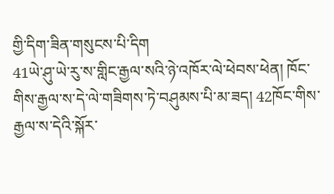གྱི་དིག་ཟིན་གསུངས་པི་དིག
41ཡེ་ཤུ་ཡེ་རུ་ས་གླིང་རྒྱལ་སའི་ཉེ་འཁོར་ལེ་ཕེབས་ཕེན། ཁོང་གིས་རྒྱལ་ས་དེ་ལེ་གཟིགས་ཏེ་བཤུམས་པི་མ་ཟད། 42ཁོང་གིས་རྒྱལ་ས་དེའི་སྐོར་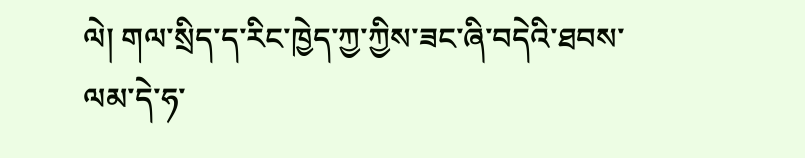ལེ། གལ་སྲིད་ད་རིང་ཁྱེད་ཀྱ་ཀྱིས་ཟང་ཞི་བདེའི་ཐབས་ལམ་དེ་ཧ་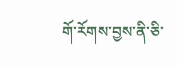གོ་རོགས་བྱས་ནི་ཅི་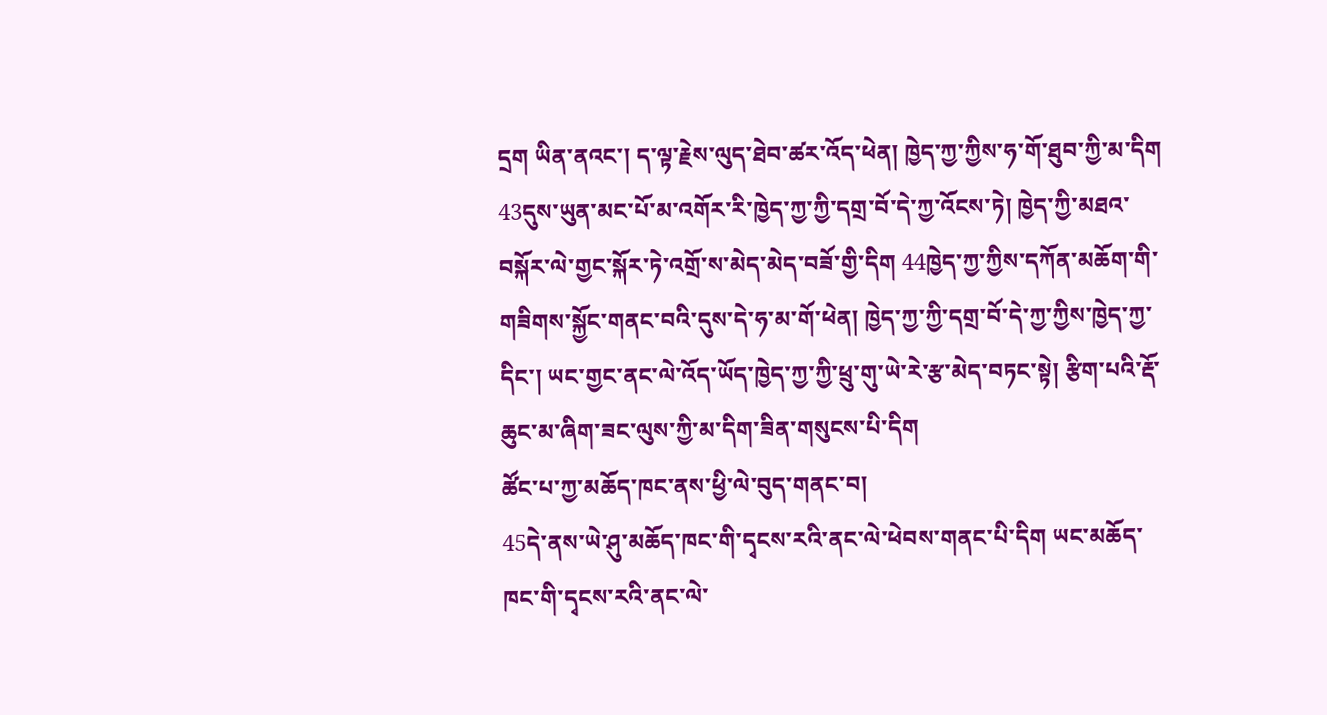དྲག ཡིན་ནའང་། ད་ལྟ་རྗེས་ལུད་ཐེབ་ཚར་འོད་ཕེན། ཁྱེད་ཀྱ་ཀྱིས་ཧ་གོ་ཐུབ་ཀྱི་མ་དིག 43དུས་ཡུན་མང་པོ་མ་འགོར་རི་ཁྱེད་ཀྱ་ཀྱི་དགྲ་བོ་དེ་ཀྱ་འོངས་ཏེ། ཁྱེད་ཀྱི་མཐའ་བསྐོར་ལེ་གྱང་སྐོར་ཏེ་འགྲོ་ས་མེད་མེད་བཟོ་གྱི་དིག 44ཁྱེད་ཀྱ་ཀྱིས་དཀོན་མཆོག་གི་གཟིགས་སྐྱོང་གནང་བའི་དུས་དེ་ཧ་མ་གོ་ཕེན། ཁྱེད་ཀྱ་ཀྱི་དགྲ་བོ་དེ་ཀྱ་ཀྱིས་ཁྱེད་ཀྱ་དིང་། ཡང་གྱང་ནང་ལེ་འོད་ཡོད་ཁྱེད་ཀྱ་ཀྱི་ཕྲུ་གུ་ཡེ་རེ་རྩ་མེད་བཏང་སྟེ། རྩིག་པའི་རྡོ་ཆུང་མ་ཞིག་ཟང་ལུས་ཀྱི་མ་དིག་ཟིན་གསུངས་པི་དིག
ཚོང་པ་ཀྱ་མཆོད་ཁང་ནས་ཕྱི་ལེ་བུད་གནང་བ།
45དེ་ནས་ཡེ་ཤུ་མཆོད་ཁང་གི་དྭངས་རའི་ནང་ལེ་ཕེབས་གནང་པི་དིག ཡང་མཆོད་ཁང་གི་དྭངས་རའི་ནང་ལེ་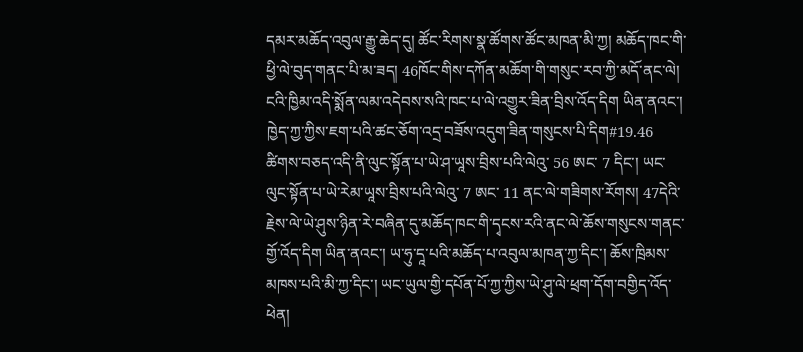དམར་མཆོད་འབུལ་རྒྱུ་ཆེད་དུ། ཚོང་རིགས་སྣ་ཚོགས་ཚོང་མཁན་མི་ཀྱ། མཆོད་ཁང་གི་ཕྱི་ལེ་བུད་གནང་པི་མ་ཟད། 46ཁོང་གིས་དཀོན་མཆོག་གི་གསུང་རབ་ཀྱི་མདོ་ནང་ལེ། ངའི་ཁྱིམ་འདི་སྨོན་ལམ་འདེབས་སའི་ཁང་པ་ལེ་འགྱུར་ཟིན་བྲིས་འོད་དིག ཡིན་ནའང་། ཁྱེད་ཀྱ་ཀྱིས་ཇག་པའི་ཚང་ཅོག་འདྲ་བཟོས་འདུག་ཟིན་གསུངས་པི་དིག#19.46 ཚིགས་བཅད་འདི་ནི་ལུང་སྟོན་པ་ཡེ་ཤ་ཡཱས་བྲིས་པའི་ལེའུ་ 56 ཨང་ 7 དིང་། ཡང་ལུང་སྟོན་པ་ཡེ་རེམ་ཡཱས་བྲིས་པའི་ལེའུ་ 7 ཨང་ 11 ནང་ལེ་གཟིགས་རོགས། 47དེའི་རྗེས་ལེ་ཡེ་ཤུས་ཉིན་རེ་བཞིན་དུ་མཆོད་ཁང་གི་དྭངས་རའི་ནང་ལེ་ཆོས་གསུངས་གནང་གྱོ་འོད་དིག ཡིན་ནའང་། ཡ་ཧུ་དཱ་པའི་མཆོད་པ་འབུལ་མཁན་ཀྱ་དིང་། ཆོས་ཁྲིམས་མཁས་པའི་མི་ཀྱ་དིང་། ཡང་ཡུལ་གྱི་དཔོན་པོ་ཀྱ་ཀྱིས་ཡེ་ཤུ་ལེ་ཕྲག་དོག་བགྱིད་འོད་ཕེན།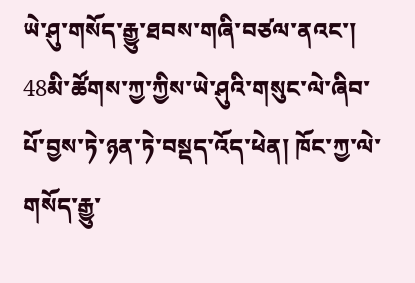ཡེ་ཤུ་གསོད་རྒྱུ་ཐབས་གཞི་བཙལ་ནའང་། 48མི་ཚོགས་ཀྱ་ཀྱིས་ཡེ་ཤུའི་གསུང་ལེ་ཞིབ་པོ་བྱས་ཏེ་ཉན་ཏེ་བསྡད་འོད་ཕེན། ཁོང་ཀྱ་ལེ་གསོད་རྒྱུ་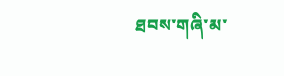ཐབས་གཞི་མ་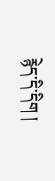རྙེད་དི་དིག །